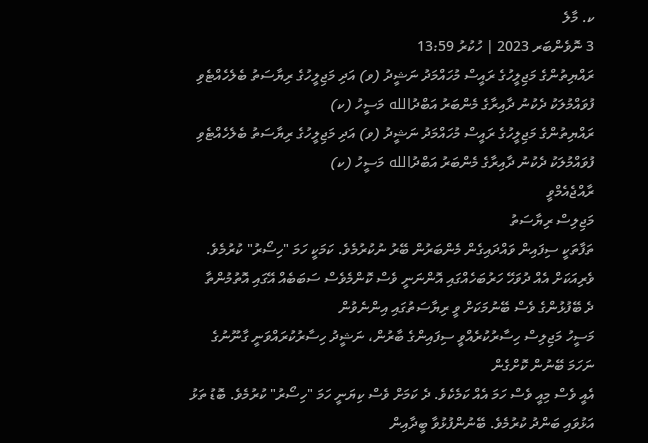ކ. މާލެ
3 ނޮވެންބަރ 2023 | ހުކުރު 13:59
ރައްޔިތުންގެ މަޖިލީހުގެ ރައީސް މުހައްމަދު ނަޝީދު (ވ) އަދި މަޖިލީހުގެ ރިޔާސަތު ބެލެހެއްޓެވި ފުވައްމުލަކު ދެކުނު ދާއިރާގެ މެންބަރު އަބްދުالله މަސީހު (ކ)
ރައްޔިތުންގެ މަޖިލީހުގެ ރައީސް މުހައްމަދު ނަޝީދު (ވ) އަދި މަޖިލީހުގެ ރިޔާސަތު ބެލެހެއްޓެވި ފުވައްމުލަކު ދެކުނު ދާއިރާގެ މެންބަރު އަބްދުالله މަސީހު (ކ)
ރާއްޖެއެމްވީ
މަޖިލިސް ރިޔާސަތު
ތަފާތަކީ ސިފައިން ވައްދައިގެން މެންބަރުން ބޭރު ނުކުރުމެވެ. ކަމަކީ ހަމަ "ހިސޯރު" ކުރުމެވެ.
ވެރިއަކަށް އެއް ދުވަހޭ ހަރުބަހެއްގައި އޮންނަނީ ވެސް ކޮންމެވެސް ސަބަބެއް އޭގައި އޮތުމުންތާ
ދެ ބޭފުޅުންގެ ވެސް ބޭނުމަކަށް ވީ ރިޔާސަތުގައި އިންނެވުން
މަސީހު މަޖިލިސް ހިސާރުކުރެއްވީ ސިފައިންގެ ބާރުން، ނަޝީދު ހިސާރުކުރައްވަނީ ގާނޫނުގެ ނަހަމަ ބޭނުން ކޮށްގެން
އެއީ ވެސް މިއީ ވެސް ހަމަ އެއް ކަމެކެވެ. ދެ ކަމަށް ވެސް ކިޔަނީ ހަމަ "ހިސޯރު" ކުރުމެވެ. ބޮޑު ތަޅު އަޅުވައި ބަންދު ކުރުމެވެ. ބޭނުންފުޅުވާ ބީދާއިން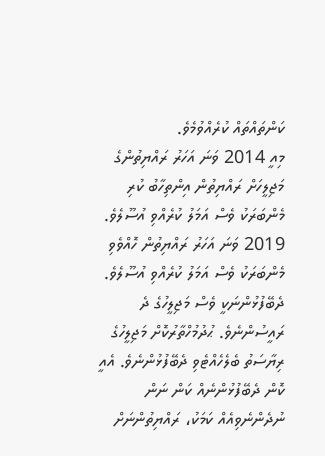ކަންތައްތައް ކުރެއްވުމެވެ.
މިއީ 2014 ވަނަ އަހަރު ރައްޔިތުންގެ މަޖިލީހަށް ރައްޔިތުން އިންތިހާބު ކުރި މެންބަރަކު ވެސް އަމަލު ކުރެއްވި އުސޫލެވެ. 2019 ވަނަ އަހަރު ރައްޔިތުން ހޮއްވެވި މެންބަރަކު ވެސް އަމަލު ކުރެއްވި އުސޫލެވެ. ދެބޭފުޅުންނަކީ ވެސް މަޖިލީހުގެ ދެ ރައީސުންނެވެ. ޙުދުމުހްތާރުކޮށް މަޖިލީހުގެ ރިޔާސަތު ބެލެހެއްޓެވި ދެބޭފުޅުންނެވެ. އެއީ ކޮން ދެބޭފުޅުންނެއް ކަން ނަން ނުދެންނެވިއެއް ކަމަކު، ރައްޔިތުންނަށް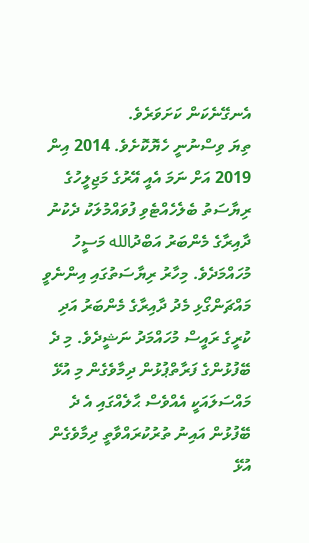އެނގޭނެކަން ކަށަވަރެވެ.
ތިޔަ ވިސްނުނީ ހެޔޮކޮށެވެ. 2014 އިން 2019 އަށް ނަމަ އެއީ އޭރުގެ މަޖިލީހުގެ ރިޔާސަތު ބެލެހެއްޓެވި ފުވައްމުލަކު ދެކުނު ދާއިރާގެ މެންބަރު އަބްދުالله މަސީހު މުހައްމަދެވެ. މިހާރު ރިޔާސަތުގައި އިންނެވީ މައްޗަންގޯޅި މެދު ދާއިރާގެ މެންބަރު އަދި ކުރީގެ ރައީސް މުހައްމަދު ނަޝީދެވެ. މި ދެ ބޭފުޅުންގެ ފަރާތްޕުޅުން ދިމާވެގެން މި އުޅޭ މައްސަލައަކީ އެއްވެސް ޙާލެއްގައި އެ ދެ ބޭފުޅުން އައިނު ތުރުކުރައްވާތީ ދިމާވެގެން އުޅޭ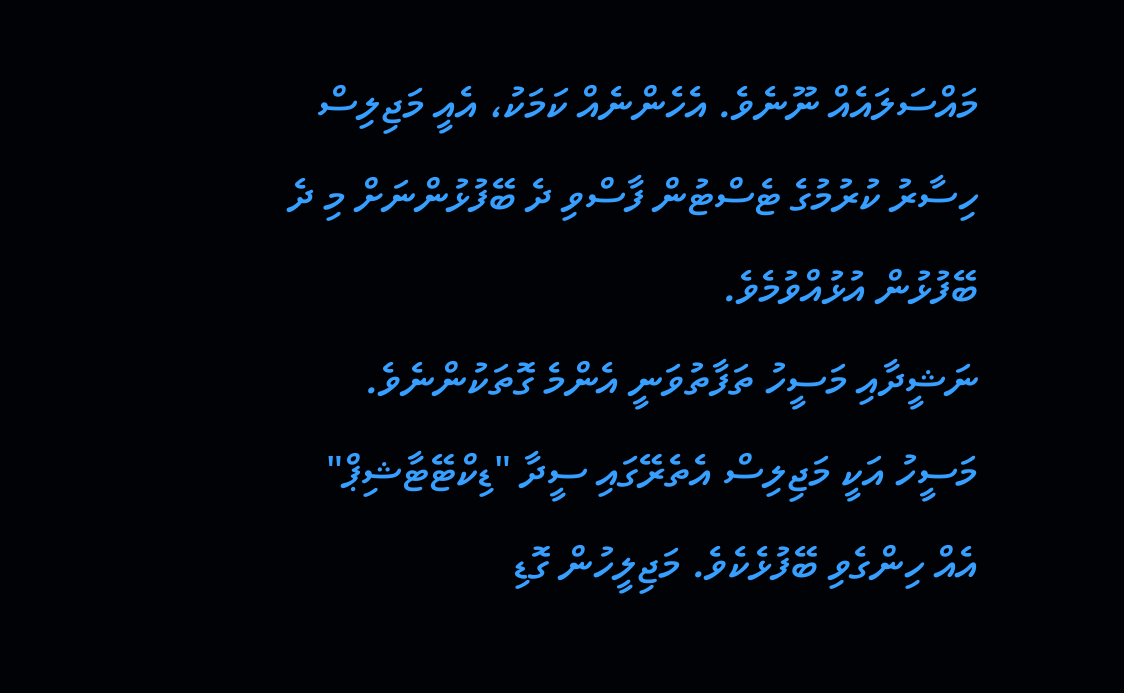މައްސަލައެއް ނޫނެވެ. އެހެންނެއް ކަމަކު، އެއީ މަޖިލިސް ހިސާރު ކުރުމުގެ ޓެސްޓުން ފާސްވި ދެ ބޭފުޅުންނަށް މި ދެ ބޭފުޅުން އުޅުއްވުމެވެ.
ނަޝީދާއި މަސީހު ތަފާތުވަނީ އެންމެ ގޮތަކުންނެވެ. މަސީހު އަކީ މަޖިލިސް އެތެރޭގައި ސީދާ "ޑިކްޓޭޓާޝިޕް" އެއް ހިންގެވި ބޭފުޅެކެވެ. މަޖިލީހުން ގޮޑި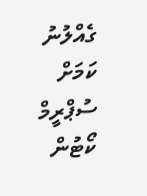ގެއްލުނު ކަމަށް ސުޕްރީމް ކޯޓުން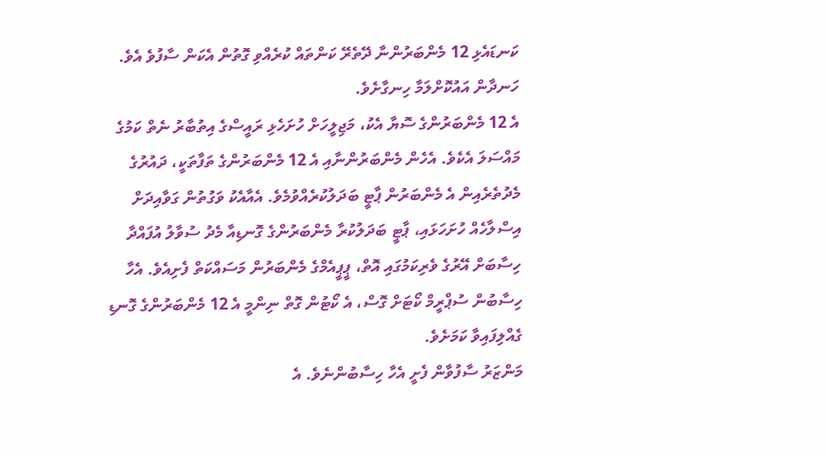ކަނޑައެޅި 12 މެންބަރުންނާ ދޭތެރޭ ކަންތައް ކުރެއްވި ގޮތުން އެކަން ސާފުވެ އެވެ. ހަނދާން އައުކޮށްލަމާ ހިނގާށެވެ.
އެ 12 މެންބަރުންގެ ސޮޔާ އެކު، މަޖިލީހަށް ހުށަހެޅި ރައީސްގެ އިތުބާރު ނެތް ކަމުގެ މައްސަލަ އެކެވެ. އެހެން މެންބަރުންނާއި އެ 12 މެންބަރުންގެ ތަފާތަކީ، ދައުރުގެ މެދުތެރެއިން އެ މެންބަރުން ޕާޓީ ބަދަލުކުރެއްވުމެވެ. އެއާއެކު ވަގުތުން ގަވާއިދަށް އިސްލާހެއް ހުށަހަޅައި، ޕާޓީ ބަދަލުކުރާ މެންބަރުންގެ ގޮނޑިއާ މެދު ސުވާލު އުފައްދާ ހިސާބަށް އޭރުގެ ވެރިކަމުގައި އޮތް، ޕީޕީއެމްގެ މެންބަރުން މަސައްކަތް ފެށިއެވެ. އެހާ ހިސާބުން ސުޕްރީމް ކޯޓަށް ގޮސް، އެ ކޯޓުން ގޮތް ނިންމީ އެ 12 މެންބަރުންގެ ގޮނޑި ގެއްލިފައިވާ ކަމަށެވެ.
މަންޒަރު ސާފުވާން ފެށީ އެހާ ހިސާބުންނެވެ. އެ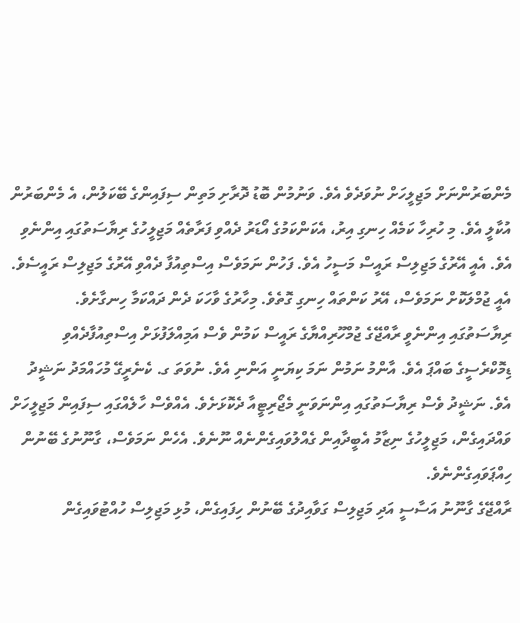މެންބަރުންނަށް މަޖިލީހަށް ނުވަދެވެ އެވެ. ވަނުމުން ބޮޑު ދޮރާށި މަތިން ސިފައިންގެ ބޭކަލުން، އެ މެންބަރުން އުކާލީ އެވެ. މި ހުރިހާ ކަމެއް ހިނގި އިރު، އެކަންކަމުގެ އޯޑަރު ދެއްވި ފަރާތެއް މަޖިލީހުގެ ރިޔާސަތުގައި އިންނެވި އެވެ. އެއީ އޭރުގެ މަޖިލިސް ރައީސް މަސީހު އެވެ. ފަހުން ނަމަވެސް އިސްތިއުފާ ދެއްވި އޭރުގެ މަޖިލިސް ރައީސެވެ.
އެއީ ޖުމްލަކޮށް ނަމަވެސް، އޭރު ކަންތައް ހިނގި ގޮތެވެ. މިހާރުގެ ވާހަކަ ދެން ދައްކަމާ ހިނގާށެވެ.
ރިޔާސަތުގައި އިންނެވީ ރާއްޖޭގެ ޖުމްހޫރިއްޔާގެ ރައީސް ކަމުން ވެސް އަމިއްލަފުޅަށް އިސްތިއުފާދެއްވި ޑިމޮކްރެސީގެ ބައްޕަ އެވެ. އާންމު ނަމުން ނަމަ ކިޔަނީ އަންނި އެވެ. ނުވަތަ ގ. ކެނެރީގޭ މުހައްމަދު ނަޝީދު އެވެ. ނަޝީދު ވެސް ރިޔާސަތުގައި އިންނަވަނީ މެޖޯރިޓީއާ ދެކޮޅަށެވެ. އެއްވެސް ހާލެއްގައި ސިފައިން މަޖިލީހަށް ވައްދައިގެން، މަޖިލީހުގެ ނިޒާމު އެބީދާއިން ގެއްލުވައިގެންނެއް ނޫނެވެ. އެހެން ނަމަވެސް، ގާނޫނުގެ ބޭނުން ހިއްޕަވައިގެންނެވެ.
ރާއްޖޭގެ ގާނޫނު އަސާސީ އަދި މަޖިލިސް ގަވާއިދުގެ ބޭނުން ހިފައިގެން، މުޅި މަޖިލިސް ހުއްޓުވައިގެން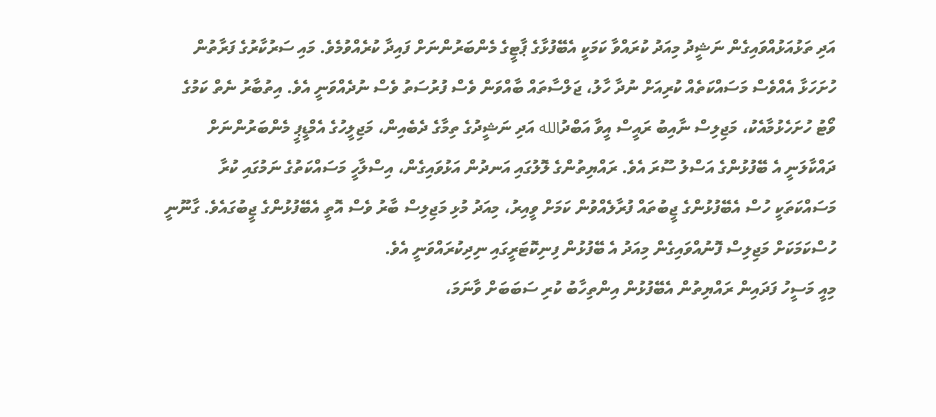އަދި ތަޅުއަޅުއްވައިގެން ނަޝީދު މިއަދު ކުރައްވާ ކަމަކީ އެބޭފުޅާގެ ޕާޓީގެ މެންބަރުންނަށް ފައިދާ ކުރެއްވުމެވެ. މައި ސަރުކާރުގެ ފަރާތުން ހުށަހަޅާ އެއްވެސް މަސައްކަތެއް ކުރިއަށް ނުދާ ހާލު، ޖަލްސާތައް ބާއްވަން ވެސް ފުރުސަތު ވެސް ނުދެއްވަނީ އެވެ. އިތުބާރު ނެތް ކަމުގެ ވޯޓު ހުށަހެޅުމާއެކު، މަޖިލިސް ނާއިބު ރައީސް އީވާ އަބްދުالله އަދި ނަޝީދުގެ ތިމާގެ ދެބެއިން، މަޖިލީހުގެ އެމްޑީޕީ މެންބަރުންނަށް ދައްކާލަނީ އެ ބޭފުޅުންގެ އަސްލު ސޫރަ އެވެ. ރައްޔިތުންގެ ލޮލުގައި އަނދުން އަޅުވައިގެން، އިސްލާހީ މަސައްކަތުގެ ނަމުގައި ކުރާ މަސައްކަތަކީ ހުސް އެބޭފުޅުންގެ ޖީބުތައް ފުރާލެއްވުން ކަމަށް ވީއިރު، މިއަދު މުޅި މަޖިލިސް ބާރު ވެސް އޮތީ އެބޭފުޅުންގެ ޖީބުގައެވެ. ގާނޫނީ ހުސްކަމަކަށް މަޖިލިސް ފޮނުއްވައިގެން މިއަދު އެ ބޭފުޅުން ފިނިކޮޓަރީގައި ނިދިކުރައްވަނީ އެވެ.
މިއީ މަސީހު ފަދައިން ރައްޔިތުން އެބޭފުޅުން އިންތިހާބު ކުރި ސަބަބަށް ވާނަމަ،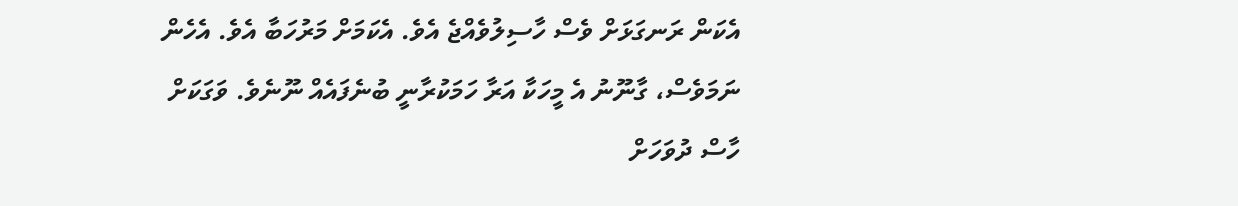އެކަން ރަނގަޅަށް ވެސް ހާސިލުވެއްޖެ އެވެ. އެކަމަށް މަރުހަބާ އެވެ. އެހެން ނަމަވެސް، ގާނޫނު އެ މީހަކާ އަރާ ހަމަކުރާނީ ބުނެފައެއް ނޫނެވެ. ވަގަކަށް ހާސް ދުވަހަށް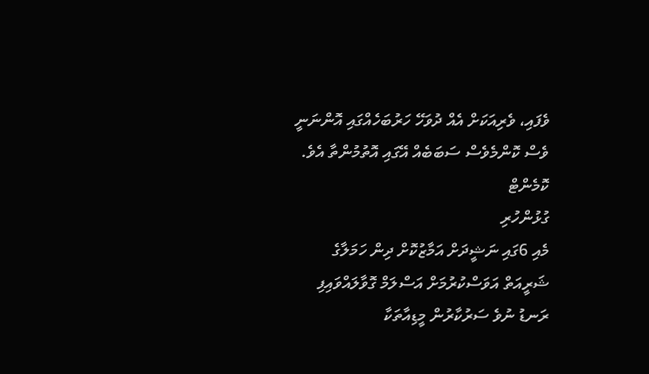ވެފައި، ވެރިއަކަށް އެއް ދުވަހޭ ހަރުބަހެއްގައި އޮންނަނީ ވެސް ކޮންމެވެސް ސަބަބެއް އޭގައި އޮތުމުންތާ އެވެ.
ކޮމެންޓް
ގުޅުންހުރި
މެއި 6ގައި ނަޝީދަށް އަމާޒުކޮށް ދިން ހަމަލާގެ ޝަރީއަތް އަވަސްކުރުމަށް އަސްލަމް ގޮވާލައްވައިފި
ރަނޑު ނުވެ ސަރުކާރުން މީޑިއާތަކާ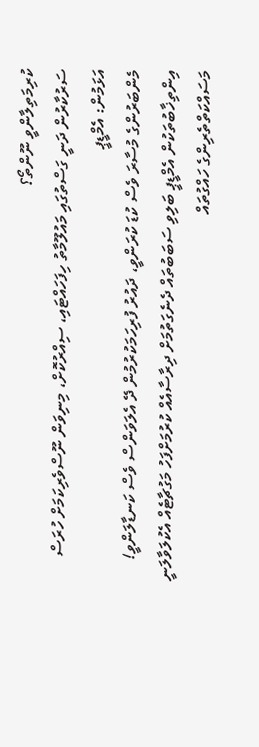ކުރިމަތިލާންވީ ނޫންތޯ؟
ސަރުކާރުން ދަނީ ގަސްތުގައި މައުލޫމާތު ހިފަހައްޓައި، ސިއްރުކޮށް، މިނިވަން ނޫސްވެރިކަމަށް ހުރަސް އަޅަމުން: އެމްޑީޕީ
މެންބަރުންގެ މުސާރަ ވެސް ކުޑަ ކުރަންވީ، ދައުރު ފުރިހަމަކުރުމުން ދޭ އެލަވަންސް ވެސް ކަނޑާލަންވީ!
އިންތިޚާބުތަކުން އެމްޑީޕީ ބަލިވި ސަބަބުތައް ދެނެގަތުމަށް ދިރާސާއެއް ކުރުމަށްފަހު މަގުޗާޓެއް އެކުލަވާލަނީ
މަސައްކަތްތެރިންގެ ހައްގުތައް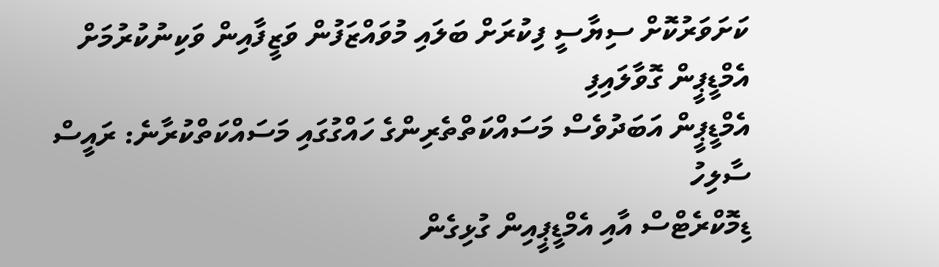ކަށަވަރުކޮށް ސިޔާސީ ފިކުރަށް ބަލައި މުވައްޒަފުން ވަޒީފާއިން ވަކިނުކުރުމަށް އެމްޑީޕީން ގޮވާލައިފި
އެމްޑީޕީން އަބަދުވެސް މަސައްކަތްތެރިންގެ ހައްގުގައި މަސައްކަތްކުރާނެ: ރައީސް ސާލިހު
ޑިމޮކްރެޓްސް އާއި އެމްޑީޕީއިން ގުޅިގެން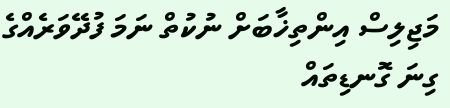މަޖިލިސް އިންތިޚާބަށް ނުކުތް ނަމަ ފުދޭވަރެއްގެ ގިނަ ގޮނޑިތައް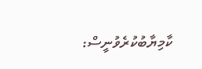ކާމިޔާބުކުރެވުނީސް: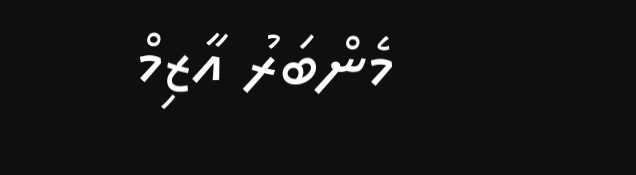މެންބަރު އާޒިމް